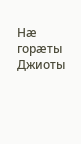Нæ горæты Джиоты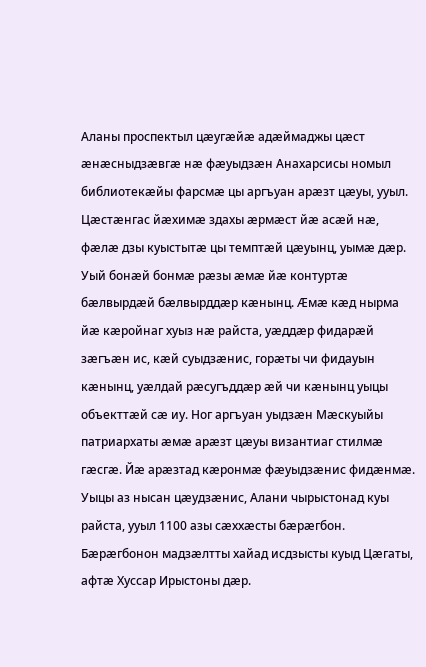Аланы проспектыл цæугæйæ адæймаджы цæст æнæсныдзæвгæ нæ фæуыдзæн Анахарсисы номыл библиотекæйы фарсмæ цы аргъуан арæзт цæуы, ууыл. Цæстæнгас йæхимæ здахы æрмæст йæ асæй нæ, фæлæ дзы куыстытæ цы темптæй цæуынц, уымæ дæр. Уый бонæй бонмæ рæзы æмæ йæ контуртæ бæлвырдæй бæлвырддæр кæнынц. Æмæ кæд нырма йæ кæройнаг хуыз нæ райста, уæддæр фидарæй зæгъæн ис, кæй суыдзæнис, горæты чи фидауын кæнынц, уæлдай рæсугъддæр æй чи кæнынц уыцы объекттæй сæ иу. Ног аргъуан уыдзæн Мæскуыйы патриархаты æмæ арæзт цæуы византиаг стилмæ гæсгæ. Йæ арæзтад кæронмæ фæуыдзæнис фидæнмæ.  Уыцы аз нысан цæудзæнис, Алани чырыстонад куы райста, ууыл 1100 азы сæххæсты бæрæгбон. Бæрæгбонон мадзæлтты хайад исдзысты куыд Цæгаты, афтæ Хуссар Ирыстоны дæр.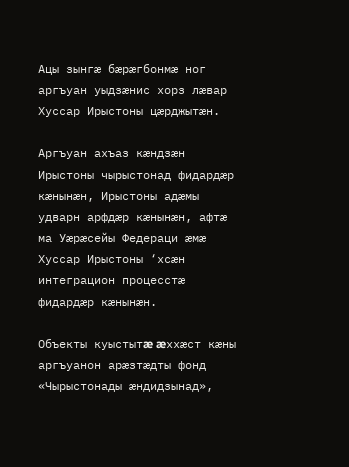Ацы зынгæ бæрæгбонмæ ног аргъуан уыдзæнис хорз лæвар Хуссар Ирыстоны цæрджытæн.

Аргъуан ахъаз кæндзæн Ирыстоны чырыстонад фидардæр кæнынæн, Ирыстоны адæмы удварн арфдæр кæнынæн, афтæ ма Уæрæсейы Федераци æмæ Хуссар Ирыстоны ‘хсæн интеграцион процесстæ фидардæр кæнынæн.

Объекты куыстытæ æххæст кæны аргъуанон арæзтæдты фонд «Чырыстонады æндидзынад»,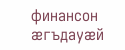финансон æгъдауæй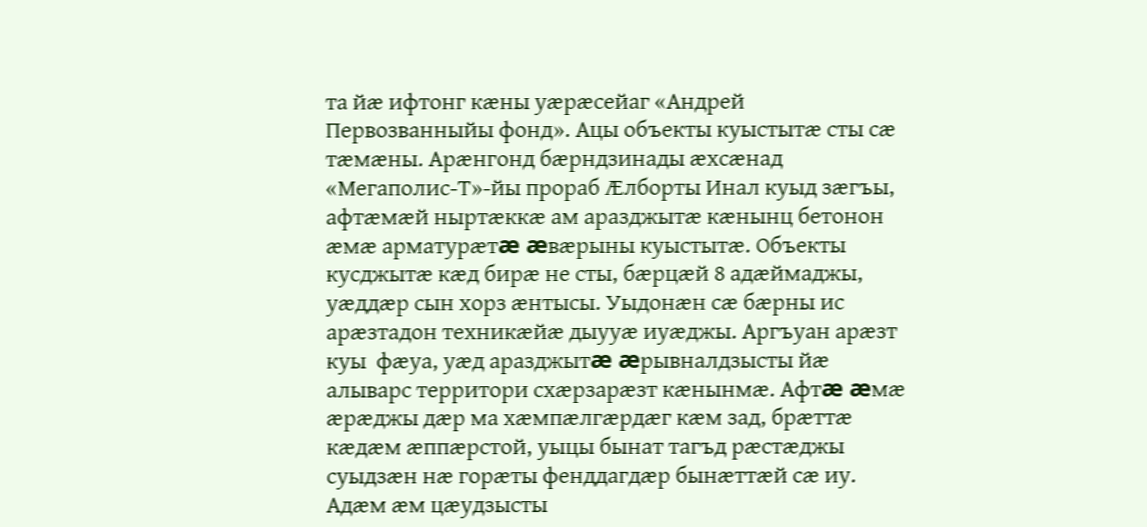та йæ ифтонг кæны уæрæсейаг «Андрей Первозванныйы фонд». Ацы объекты куыстытæ сты сæ тæмæны. Арæнгонд бæрндзинады æхсæнад «Мегаполис-Т»-йы прораб Æлборты Инал куыд зæгъы, афтæмæй ныртæккæ ам аразджытæ кæнынц бетонон æмæ арматурæтæ æвæрыны куыстытæ. Объекты кусджытæ кæд бирæ не сты, бæрцæй 8 адæймаджы, уæддæр сын хорз æнтысы. Уыдонæн сæ бæрны ис арæзтадон техникæйæ дыууæ иуæджы. Аргъуан арæзт куы  фæуа, уæд аразджытæ æрывналдзысты йæ алыварс территори схæрзарæзт кæнынмæ. Афтæ æмæ æрæджы дæр ма хæмпæлгæрдæг кæм зад, брæттæ кæдæм æппæрстой, уыцы бынат тагъд рæстæджы суыдзæн нæ горæты фенддагдæр бынæттæй сæ иу. Адæм æм цæудзысты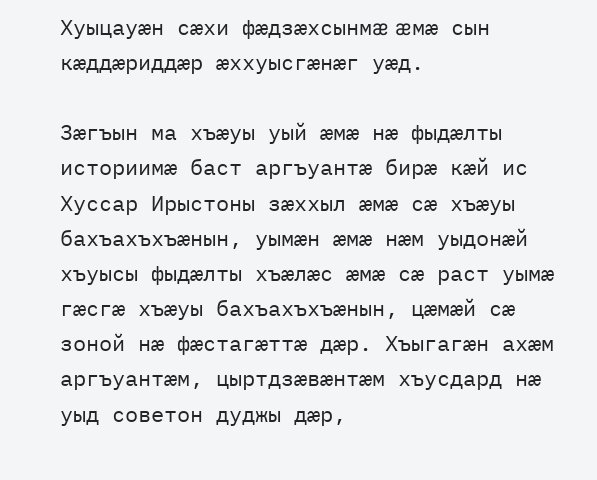Хуыцауæн сæхи фæдзæхсынмæ æмæ сын кæддæриддæр æххуысгæнæг уæд.

Зæгъын ма хъæуы уый æмæ нæ фыдæлты историимæ баст аргъуантæ бирæ кæй ис Хуссар Ирыстоны зæххыл æмæ сæ хъæуы бахъахъхъæнын, уымæн æмæ нæм уыдонæй хъуысы фыдæлты хъæлæс æмæ сæ раст уымæ  гæсгæ хъæуы бахъахъхъæнын, цæмæй сæ зоной нæ фæстагæттæ дæр. Хъыгагæн ахæм аргъуантæм, цыртдзæвæнтæм хъусдард нæ уыд советон дуджы дæр,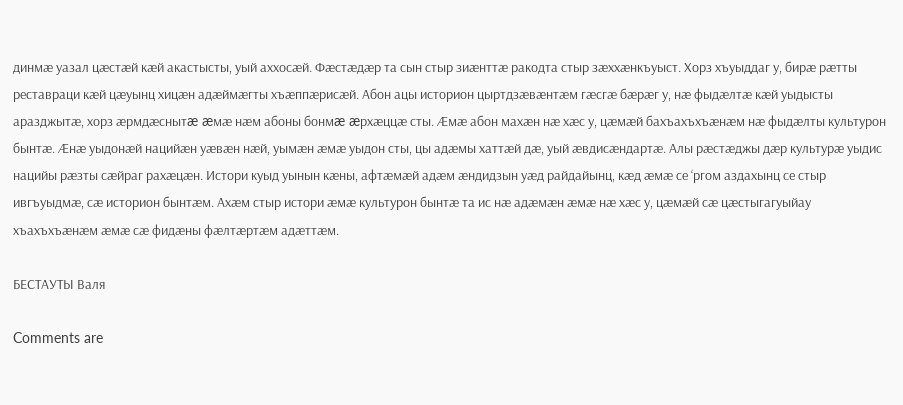динмæ уазал цæстæй кæй акастысты, уый аххосæй. Фæстæдæр та сын стыр зиæнттæ ракодта стыр зæххæнкъуыст. Хорз хъуыддаг у, бирæ рæтты реставраци кæй цæуынц хицæн адæймæгты хъæппæрисæй. Абон ацы историон цыртдзæвæнтæм гæсгæ бæрæг у, нæ фыдæлтæ кæй уыдысты  аразджытæ, хорз æрмдæснытæ æмæ нæм абоны бонмæ æрхæццæ сты. Æмæ абон махæн нæ хæс у, цæмæй бахъахъхъæнæм нæ фыдæлты культурон бынтæ. Æнæ уыдонæй нацийæн уæвæн нæй, уымæн æмæ уыдон сты, цы адæмы хаттæй дæ, уый æвдисæндартæ. Алы рæстæджы дæр культурæ уыдис нацийы рæзты сæйраг рахæцæн. Истори куыд уынын кæны, афтæмæй адæм æндидзын уæд райдайынц, кæд æмæ се ‘ргом аздахынц се стыр ивгъуыдмæ, сæ историон бынтæм. Ахæм стыр истори æмæ культурон бынтæ та ис нæ адæмæн æмæ нæ хæс у, цæмæй сæ цæстыгагуыйау хъахъхъæнæм æмæ сæ фидæны фæлтæртæм адæттæм.

БЕСТАУТЫ Валя

Comments are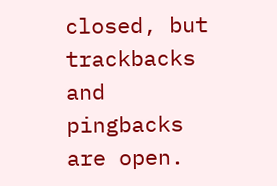closed, but trackbacks and pingbacks are open.